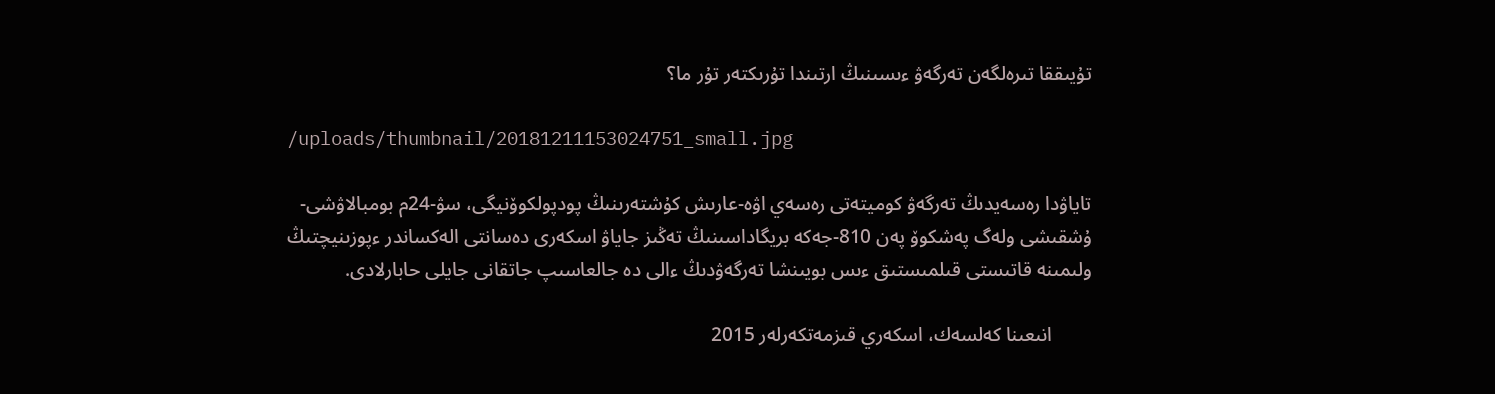تۇيىققا تىرەلگەن تەرگەۋ ءىسىنىڭ ارتىندا تۇرىكتەر تۇر ما؟

/uploads/thumbnail/20181211153024751_small.jpg

تاياۋدا رەسەيدىڭ تەرگەۋ كوميتەتى رەسەي اۋە-عارىش كۇشتەرىنىڭ پودپولكوۆنيگى، سۋ-24م بومبالاۋشى-ۇشقىشى ولەگ پەشكوۆ پەن 810-جەكە بريگاداسىنىڭ تەڭىز جاياۋ اسكەرى دەسانتى الەكساندر ءپوزىنيچتىڭ ولىمىنە قاتىستى قىلمىستىق ءىس بويىنشا تەرگەۋدىڭ ءالى دە جالعاسىپ جاتقانى جايلى حابارلادى.

        انىعىنا كەلسەك، اسكەري قىزمەتكەرلەر 2015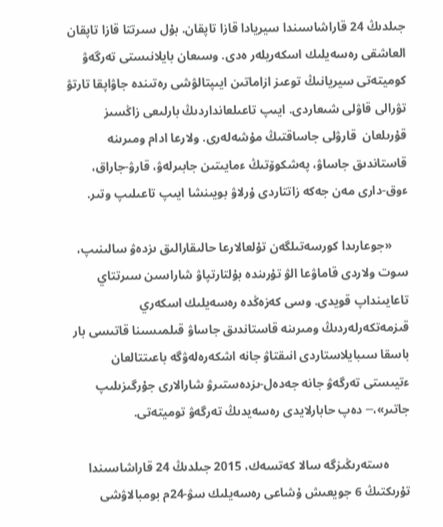جىلدىڭ 24 قاراشاسىندا سيريادا قازا تاپقان. بۇل سىرتتا قازا تاپقان العاشقى رەسەيلىك اسكەريلەر ەدى. وسىعان بايلانىستى تەرگەۋ كوميتەتى سيريانىڭ توعىز ازاماتىن ايىپتالۋشى رەتىندە جاۋاپقا تارتۋ تۋرالى قاۋلى شىعاردى. ايىپ تاعىلعانداردىڭ بارلىعى زاڭسىز قۇرىلعان  قارۋلى جاساقتىڭ مۇشەلەرى. ولارعا ادام ومىرىنە قاستاندىق جاساۋ، پەشكوۆتىڭ ءمايىتىن جابىرلەۋ، قارۋ-جاراق، ءوق-دارى مەن جەكە زاتتاردى ۇرلاۋ بويىنشا ايىپ تاعىلىپ وتىر.

     «جوعارىدا كورسەتىلگەن تۇلعالارعا حالىقارالىق ىزدەۋ سالىنىپ،  سوت ولاردى قاماۋعا الۋ تۇرىندە بۇلتارتپاۋ شاراسىن سىرتتاي تاعايىنداپ قويدى. وسى كەزەڭدە رەسەيلىك اسكەري قىزمەتكەرلەردىڭ ومىرىنە قاستاندىق جاساۋ قىلمىسىنا قاتىسى بار باسقا سىبايلاستاردى انىقتاۋ جانە اشكەرەلەۋگە باعىتتالعان ءتيىستى تەرگەۋ جانە جەدەل-ىزدەستىرۋ شارالارى جۇرگىزىلىپ جاتىر»،─ دەپ حابارلايدى رەسەيدىڭ تەرگەۋ توميتەتى.

       ەستەرىڭىزگە سالا كەتسەك، 2015 جىلدىڭ 24 قاراشاسىندا تۇرىكتىڭ 6 جويعىش ۇشاعى رەسەيلىك سۋ-24م بومبالاۋشى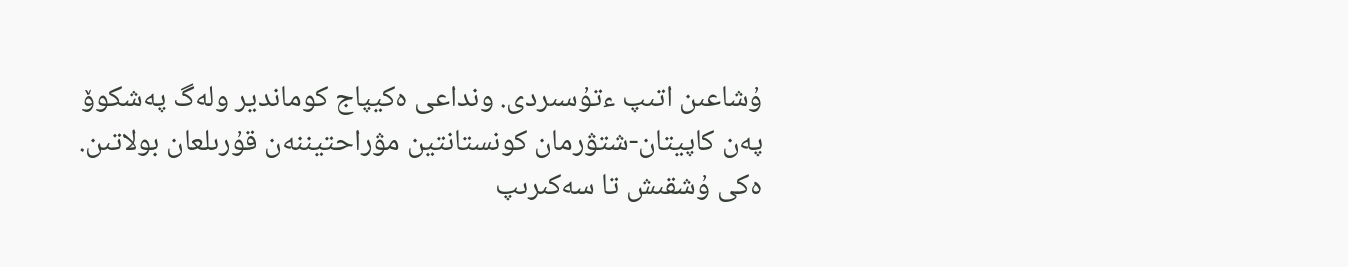ۇشاعىن اتىپ ءتۇسىردى. ونداعى ەكيپاج كوماندير ولەگ پەشكوۆ پەن كاپيتان-شتۋرمان كونستانتين مۋراحتيننەن قۇرىلعان بولاتىن. ەكى ۇشقىش تا سەكىرىپ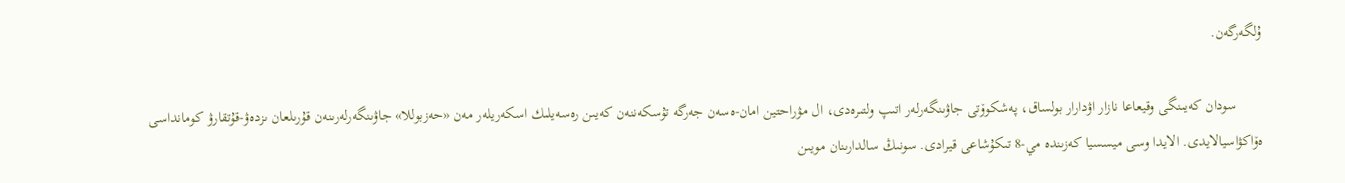ۇلگەرگەن.

       سودان كەيىنگى وقيعاعا نازار اۋدارار بولساق، پەشكوۆتى جاۋىنگەرلەر اتىپ ولتىرەدى، ال مۋراحتين امان-ەسەن جەرگە تۇسكەننەن كەيىن رەسەيلىك اسكەريلەر مەن «حەزبوللا» جاۋىنگەرلەرىنەن قۇرىلعان ىزدەۋ-قۇتقارۋ كومانداسى ەۆاكۋاسيالايدى. الايدا وسى ميسسيا كەزىندە مي-8 تىكۇشاعى قيرادى. سونىڭ سالدارىنان مويىن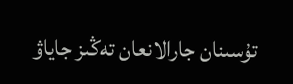تۇسىنان جارالانعان تەڭىز جاياۋ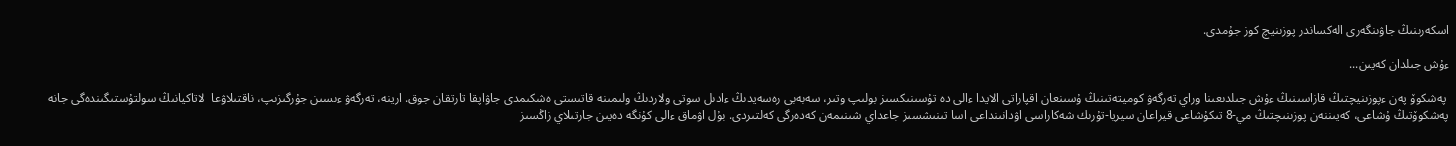اسكەرىنىڭ جاۋىنگەرى الەكساندر پوزىنيچ كوز جۇمدى.

ءۇش جىلدان كەيىن...

 پەشكوۆ پەن ءپوزىنيچتىڭ قازاسىنىڭ ءۇش جىلدىعىنا وراي تەرگەۋ كوميتەتىنىڭ ۇسىنعان اقپاراتى الايدا ءالى دە تۇسىنىكسىز بولىپ وتىر، سەبەبى رەسەيدىڭ ءادىل سوتى ولاردىڭ ولىمىنە قاتىستى ەشكىمدى جاۋاپقا تارتقان جوق. ارينە، تەرگەۋ ءىسىن جۇرگىزىپ، ناقتىلاۋعا  لاتاكيانىڭ سولتۇستىگىندەگى جانە پەشكوۆتىڭ ۇشاعى، كەيىننەن پوزىنىچتىڭ مي-8 تىكۇشاعى قيراعان سيريا-تۇرىك شەكاراسى اۋدانىنداعى اسا تىنىشسىز جاعداي شىنىمەن كەدەرگى كەلتىردى. بۇل اۋماق ءالى كۇنگە دەيىن جارتىلاي زاڭسىز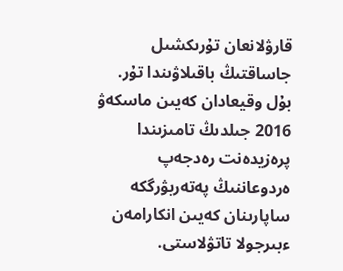قارۋلانعان تۇرىكشىل جاساقتىڭ باقىلاۋىندا تۇر. بۇل وقيعادان كەيىن ماسكەۋ 2016 جىلدىڭ تامىزىندا پرەزيدەنت رەدجەپ ەردوعاننىڭ پەتەربۋرگكە ساپارىنان كەيىن انكارامەن ءبىرجولا تاتۋلاستى.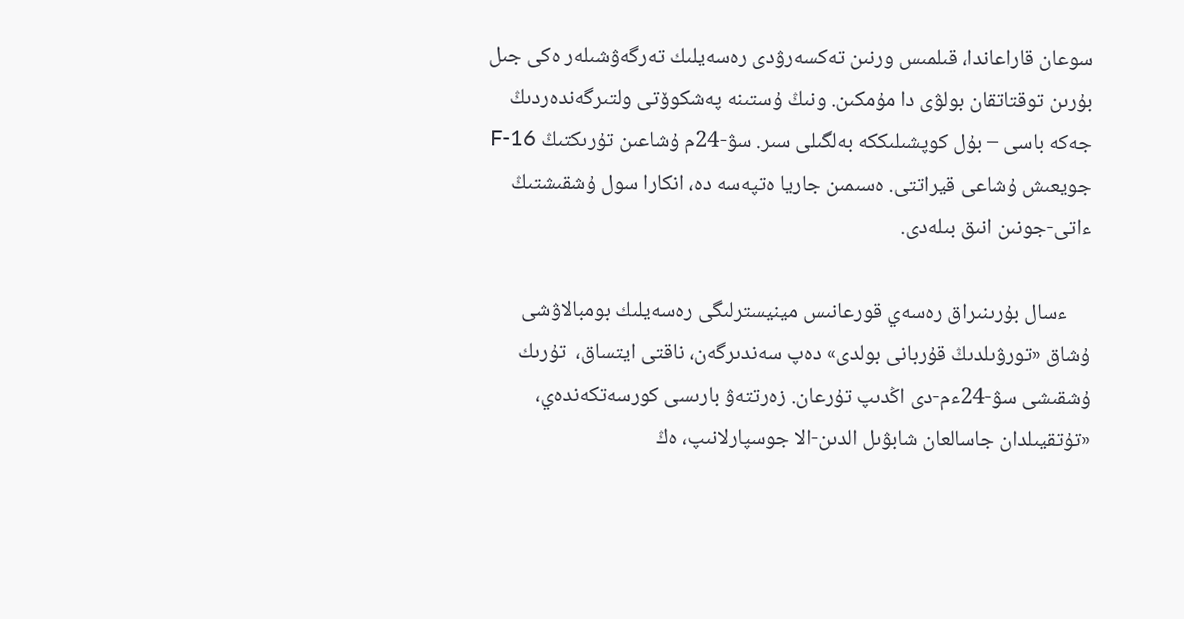سوعان قاراعاندا، قىلمىس ورنىن تەكسەرۋدى رەسەيلىك تەرگەۋشىلەر ەكى جىل بۇرىن توقتاتقان بولۋى دا مۇمكىن. ونىڭ ۇستىنە پەشكوۆتى ولتىرگەندەردىڭ جەكە باسى – بۇل كوپشىلىككە بەلگىلى سىر. سۋ-24م ۇشاعىن تۇرىكتىڭ F-16 جويعىش ۇشاعى قيراتتى. ەسىمىن جاريا ەتپەسە دە، انكارا سول ۇشقىشتىڭ ءاتى-جونىن انىق بىلەدى.

     ءسال بۇرىنىراق رەسەي قورعانىس مينيسترلىگى رەسەيلىك بومبالاۋشى ۇشاق «تورۋىلدىڭ قۇربانى بولدى» دەپ سەندىرگەن، ناقتى ايتساق،  تۇرىك ۇشقىشى سۋ-24ءم-دى اڭدىپ تۇرعان. زەرتتەۋ بارىسى كورسەتكەندەي،  «تۇتقيىلدان جاسالعان شابۋىل الدىن-الا جوسپارلانىپ، ەڭ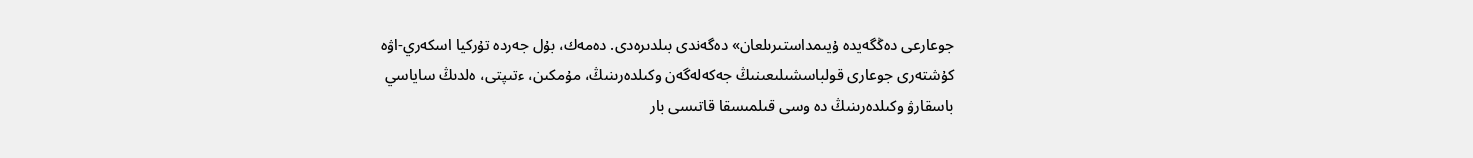جوعارعى دەڭگەيدە ۇيىمداستىرىلعان» دەگەندى بىلدىرەدى. دەمەك، بۇل جەردە تۇركيا اسكەري-اۋە كۇشتەرى جوعارى قولباسشىلىعىنىڭ جەكەلەگەن وكىلدەرىنىڭ، مۇمكىن، ءتىپتى، ەلدىڭ ساياسي باسقارۋ وكىلدەرىنىڭ دە وسى قىلمىسقا قاتىسى بار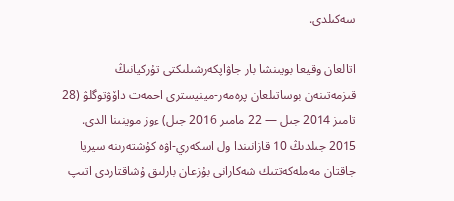سەكىلدى.

اتالعان وقيعا بويىنشا بار جاۋاپكەرشىلىكتى تۇركيانىڭ قىزمەتىنەن بوساتىلعان پرەمەر-مينيسترى احمەت داۆۋتوگلۋ (28 تامىز 2014 جىل — 22 مامىر 2016 جىل) ءوز موينىنا الدى. 2015 جىلدىڭ 10 قازانىندا ول اسكەري-اۋە كۇشتەرىنە سيريا جاقتان مەملەكەتتىك شەكارانى بۇزعان بارلىق ۇشاقتاردى اتىپ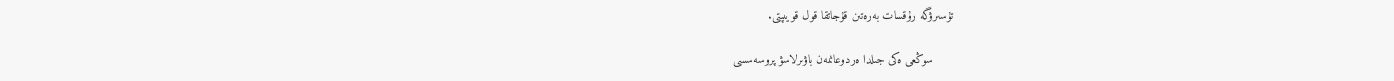تۇسىرۋگە رۇقسات بەرەتىن قۇجاتقا قول قويىپتى.

      سوڭعى ەكى جىلدا ەردوعانمەن باۋىرلاسۋ پروسەسسى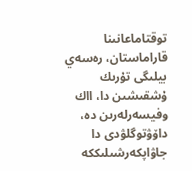توقتاماعانىنا قاراماستان، رەسەي بيلىگى تۇرىك ۇشقىشىن دا، ااك وفيسەرلەرىن دە، داۆۋتوگلۋدى دا جاۋاپكەرشىلىككە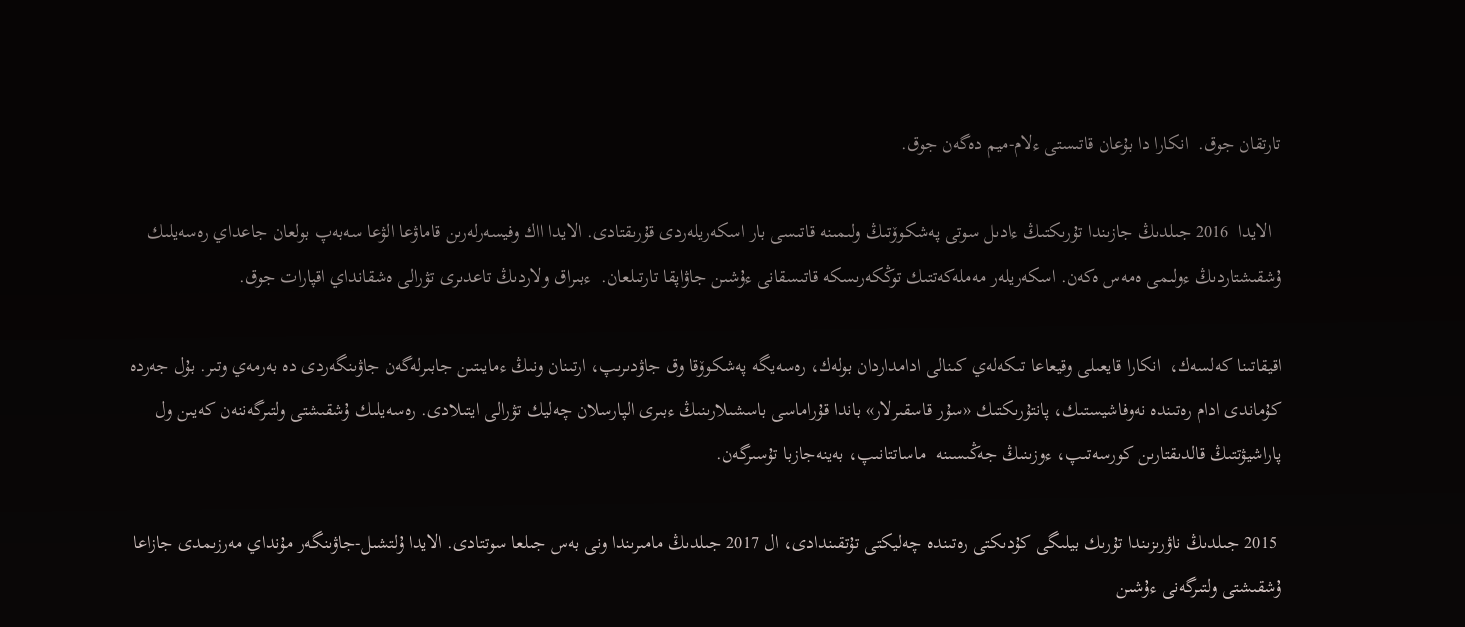تارتقان جوق.  انكارا دا بۇعان قاتىستى ءلام-ميم دەگەن جوق.

  الايدا  2016 جىلدىڭ جازىندا تۇرىكتىڭ ءادىل سوتى پەشكوۆتىڭ ولىمىنە قاتىسى بار اسكەريلەردى قۇرىقتادى. الايدا ااك وفيسەرلەرىن قاماۋعا الۋعا سەبەپ بولعان جاعداي رەسەيلىك ۇشقىشتاردىڭ ءولىمى ەمەس ەكەن. اسكەريلەر مەملەكەتتىك توڭكەرىسكە قاتىسقانى ءۇشىن جاۋاپقا تارتىلعان.  ءبىراق ولاردىڭ تاعدىرى تۋرالى ەشقانداي اقپارات جوق.

اقيقاتىنا كەلسەك،  انكارا قايعىلى وقيعاعا تىكەلەي كىنالى ادامداردان بولەك، رەسەيگە پەشكوۆقا وق جاۋدىرىپ، ارتىنان ونىڭ ءمايىتىن جابىرلەگەن جاۋىنگەردى دە بەرمەي وتىر. بۇل جەردە كۇماندى ادام رەتىندە نەوفاشيستىك، پانتۇرىكتىك «سۇر قاسقىرلار» باندا قۇراماسى باسشىلارىنىڭ ءبىرى الپارسلان چەليك تۋرالى ايتىلادى. رەسەيلىك ۇشقىشتى ولتىرگەننەن كەيىن ول پاراشيۋتتىڭ قالدىقتارىن كورسەتىپ، ءوزىنىڭ جەڭىسىنە  ماساتتانىپ، بەينەجازبا تۇسىرگەن.

 2015 جىلدىڭ ناۋرىزىندا تۇرىك بيلىگى كۇدىكتى رەتىندە چەليكتى تۇتقىندادى، ال 2017 جىلدىڭ مامىرىندا ونى بەس جىلعا سوتتادى. الايدا ۇلتشىل-جاۋىنگەر مۇنداي مەرزىمدى جازاعا ۇشقىشتى ولتىرگەنى ءۇشىن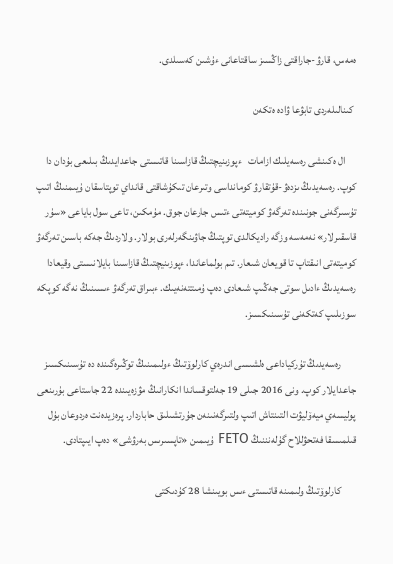ەمەس، قارۋ-جاراقتى زاڭسىز ساقتاعانى ءۇشىن كەسىلدى.

 كىنالىلەردى تابۋعا ۋادە ەتكەن

     ال ەكىنشى رەسەيلىك ازامات   ءپوزىنيچتىڭ قازاسىنا قاتىستى جاعدايدىڭ بىلىعى بۇدان دا كوپ. رەسەيدىڭ ىزدەۋ-قۇتقارۋ كومانداسى وتىرعان تىكۇشاقتى قانداي توپتاسقان ۇيىمنىڭ اتىپ تۇسىرگەنى جونىندە تەرگەۋ كوميتەتى ءتىس جارعان جوق. مۇمكىن، تاعى سول باياعى «سۇر قاسقىرلار» نەمەسە وزگە راديكالدى توپتىڭ جاۋىنگەرلەرى بولار. ولاردىڭ جەكە باسىن تەرگەۋ كوميتەتى انىقتاپ تا قويعان شىعار. تىم بولماعاندا، ءپوزىنيچتىڭ قازاسىنا بايلانىستى وقيعادا رەسەيدىڭ ءادىل سوتى جەڭىپ شىعادى دەپ ۇمىتتەنەيىك. ءبىراق تەرگەۋ ءىسىنىڭ نەگە كوپكە سوزىلىپ كەتكەنى تۇسىنىكسىز.

       رەسەيدىڭ تۇركياداعى ەلشىسى اندرەي كارلوۆتىڭ ءولىمىنىڭ توڭىرەگىندە دە تۇسىنىكسىز جاعدايلار كوپ. ونى 2016 جىلى 19 جەلتوقساندا انكارانىڭ مۋزەيىندە 22 جاستاعى بۇرىنعى پوليسەي ميەۆليۋت التىنتاش اتىپ ولتىرگەنىنەن جۇرتشىلىق حاباردار. پرەزيدەنت ەردوعان بۇل قىلمىسقا فەتحۋللاح گۇلەنننىڭ FETO ۇيىمىن «تاپسىرىس بەرۋشى» دەپ ايىپتادى.

       كارلوۆتىڭ ولىمىنە قاتىستى ءىس بويىنشا 28 كۇدىكتى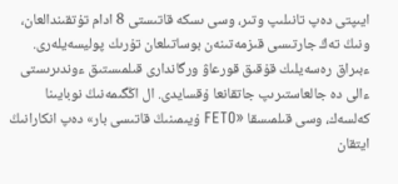ايىپتى دەپ تانىلىپ وتىر، وسى ىسكە قاتىستى 8 ادام تۇتقىندالعان، ونىڭ تەڭ جارتىسى قىزمەتىنەن بوساتىلعان تۇرىك پوليسەيلەرى. ءبىراق رەسەيلىك قۇقىق قورعاۋ ورگاندارى قىلمىستىق ءوندىرىستى ءالى دە جالعاستىرىپ جاتقانعا ۇقسايدى. ال اڭگىمەنىڭ نوبايىنا كەلسەك، وسى قىلمىسقا «FETO ۇيىمىنىڭ قاتىسى بار» دەپ انكارانىڭ ايتقان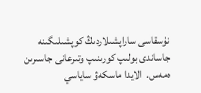نۇسقاسى ساراپشىلاردىڭ كوپشىلىگىنە جاساندى بولىپ كورىنىپ وتىرعانى جاسىرىن ەمەس.  الايدا ماسكەۋ ساياسي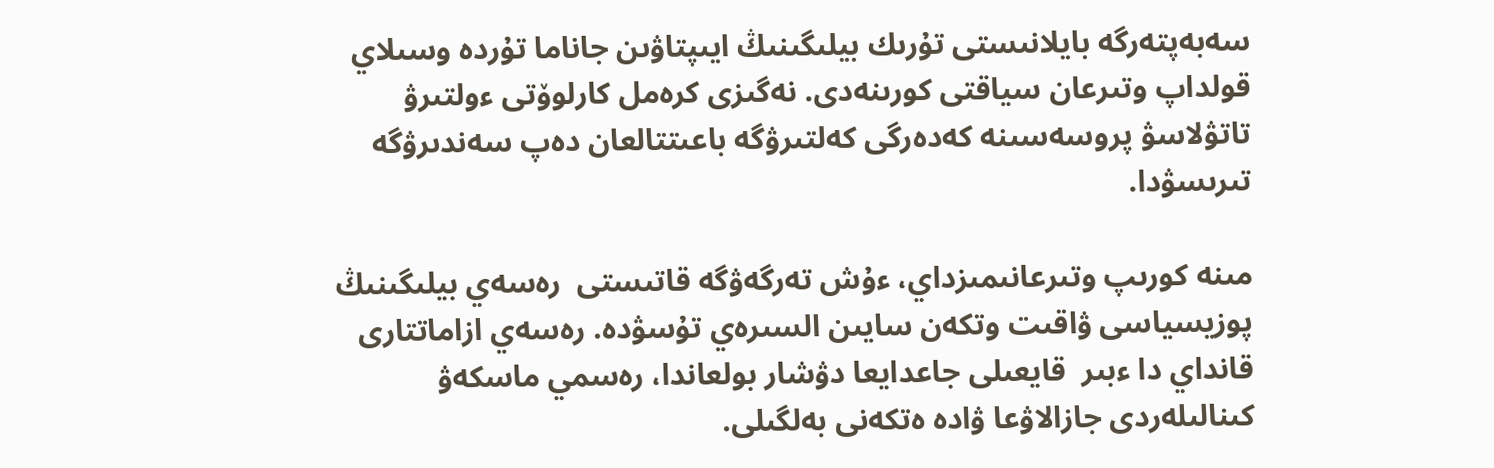سەبەپتەرگە بايلانىستى تۇرىك بيلىگىنىڭ ايىپتاۋىن جاناما تۇردە وسىلاي قولداپ وتىرعان سياقتى كورىنەدى. نەگىزى كرەمل كارلوۆتى ءولتىرۋ تاتۋلاسۋ پروسەسىنە كەدەرگى كەلتىرۋگە باعىتتالعان دەپ سەندىرۋگە تىرىسۋدا.

مىنە كورىپ وتىرعانىمىزداي، ءۇش تەرگەۋگە قاتىستى  رەسەي بيلىگىنىڭ پوزيسياسى ۋاقىت وتكەن سايىن السىرەي تۇسۋدە. رەسەي ازاماتتارى قانداي دا ءبىر  قايعىلى جاعدايعا دۋشار بولعاندا، رەسمي ماسكەۋ كىنالىلەردى جازالاۋعا ۋادە ەتكەنى بەلگىلى.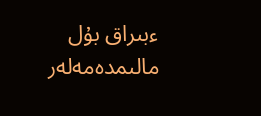ءبىراق بۇل مالىمدەمەلەر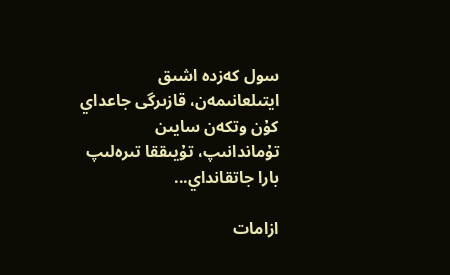سول كەزدە اشىق ايتىلعانىمەن، قازىرگى جاعداي كۇن وتكەن سايىن تۇماندانىپ، تۇيىققا تىرەلىپ بارا جاتقانداي...

ازامات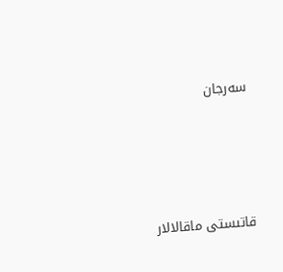سەرجان





قاتىستى ماقالالار